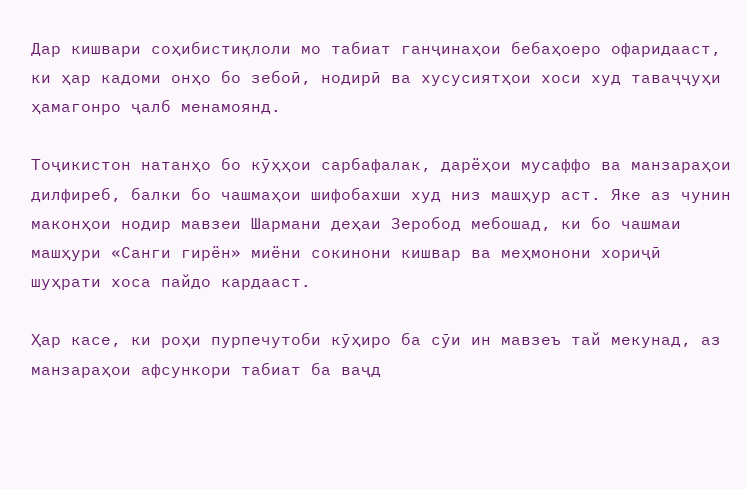Дар кишвари соҳибистиқлоли мо табиат ганҷинаҳои бебаҳоеро офаридааст, ки ҳар кадоми онҳо бо зебоӣ, нодирӣ ва хусусиятҳои хоси худ таваҷҷуҳи ҳамагонро ҷалб менамоянд.

Тоҷикистон натанҳо бо кӯҳҳои сарбафалак, дарёҳои мусаффо ва манзараҳои дилфиреб, балки бо чашмаҳои шифобахши худ низ машҳур аст. Яке аз чунин маконҳои нодир мавзеи Шармани деҳаи Зеробод мебошад, ки бо чашмаи машҳури «Санги гирён» миёни сокинони кишвар ва меҳмонони хориҷӣ шуҳрати хоса пайдо кардааст.

Ҳар касе, ки роҳи пурпечутоби кӯҳиро ба сӯи ин мавзеъ тай мекунад, аз манзараҳои афсункори табиат ба ваҷд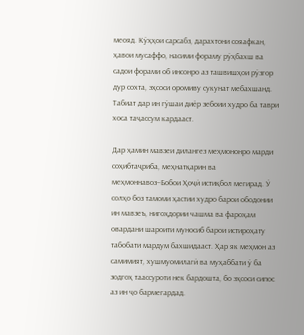меояд. Кӯҳҳои сарсабз, дарахтони сояафкан, ҳавои мусаффо, насими фораму рӯҳбахш ва садои форами об инсонро аз ташвишҳои рӯзгор дур сохта, эҳсоси оромиву сукунат мебахшанд. Табиат дар ин гӯшаи диёр зебоии худро ба таври хоса таҷассум кардааст.

Дар ҳамин мавзеи дилангез меҳмононро марди соҳибтаҷриба, меҳнатқарин ва меҳмоннавоз–Бобои Ҳоҷӣ истиқбол мегирад. Ӯ солҳо боз тамоми ҳастии худро барои ободонии ин мавзеъ, нигоҳдории чашма ва фароҳам овардани шароити муносиб барои истироҳату табобати мардум бахшидааст. Ҳар як меҳмон аз самимият, хушмуомилагӣ ва муҳаббати ӯ ба зодгоҳ таассуроти нек бардошта, бо эҳсоси сипос аз ин ҷо бармегардад.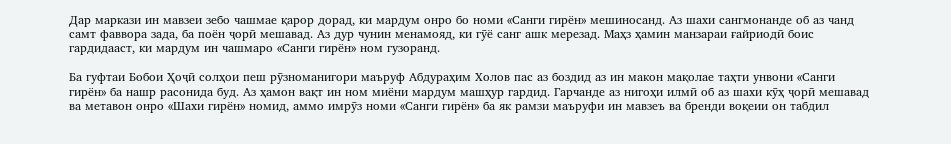Дар маркази ин мавзеи зебо чашмае қарор дорад, ки мардум онро бо номи «Санги гирён» мешиносанд. Аз шахи сангмонанде об аз чанд самт фаввора зада, ба поён ҷорӣ мешавад. Аз дур чунин менамояд, ки гӯё санг ашк мерезад. Маҳз ҳамин манзараи ғайриодӣ боис гардидааст, ки мардум ин чашмаро «Санги гирён» ном гузоранд.

Ба гуфтаи Бобои Ҳоҷӣ солҳои пеш рӯзноманигори маъруф Абдураҳим Холов пас аз боздид аз ин макон мақолае таҳти унвони «Санги гирён» ба нашр расонида буд. Аз ҳамон вақт ин ном миёни мардум машҳур гардид. Гарчанде аз нигоҳи илмӣ об аз шахи кӯҳ ҷорӣ мешавад ва метавон онро «Шахи гирён» номид, аммо имрӯз номи «Санги гирён» ба як рамзи маъруфи ин мавзеъ ва бренди воқеии он табдил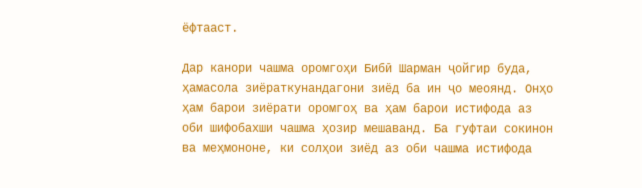ёфтааст.

Дар канори чашма оромгоҳи Бибӣ Шарман ҷойгир буда, ҳамасола зиёраткунандагони зиёд ба ин ҷо меоянд. Онҳо ҳам барои зиёрати оромгоҳ ва ҳам барои истифода аз оби шифобахши чашма ҳозир мешаванд. Ба гуфтаи сокинон ва меҳмононе, ки солҳои зиёд аз оби чашма истифода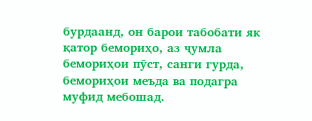бурдаанд, он барои табобати як қатор бемориҳо, аз ҷумла бемориҳои пӯст, санги гурда, бемориҳои меъда ва подагра муфид мебошад.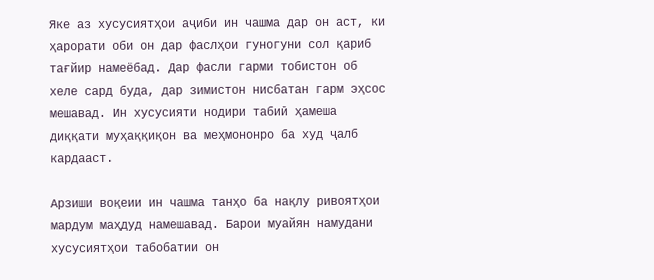Яке аз хусусиятҳои аҷиби ин чашма дар он аст, ки ҳарорати оби он дар фаслҳои гуногуни сол қариб тағйир намеёбад. Дар фасли гарми тобистон об хеле сард буда, дар зимистон нисбатан гарм эҳсос мешавад. Ин хусусияти нодири табиӣ ҳамеша диққати муҳаққиқон ва меҳмононро ба худ ҷалб кардааст.

Арзиши воқеии ин чашма танҳо ба нақлу ривоятҳои мардум маҳдуд намешавад. Барои муайян намудани хусусиятҳои табобатии он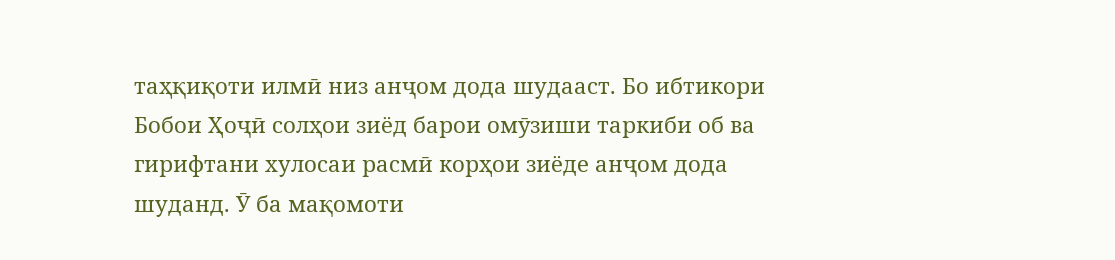таҳқиқоти илмӣ низ анҷом дода шудааст. Бо ибтикори Бобои Ҳоҷӣ солҳои зиёд барои омӯзиши таркиби об ва гирифтани хулосаи расмӣ корҳои зиёде анҷом дода шуданд. Ӯ ба мақомоти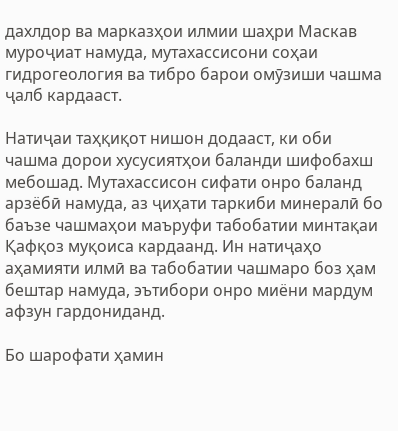дахлдор ва марказҳои илмии шаҳри Маскав муроҷиат намуда, мутахассисони соҳаи гидрогеология ва тибро барои омӯзиши чашма ҷалб кардааст.

Натиҷаи таҳқиқот нишон додааст, ки оби чашма дорои хусусиятҳои баланди шифобахш мебошад. Мутахассисон сифати онро баланд арзёбӣ намуда, аз ҷиҳати таркиби минералӣ бо баъзе чашмаҳои маъруфи табобатии минтақаи Қафқоз муқоиса кардаанд. Ин натиҷаҳо аҳамияти илмӣ ва табобатии чашмаро боз ҳам бештар намуда, эътибори онро миёни мардум афзун гардониданд.

Бо шарофати ҳамин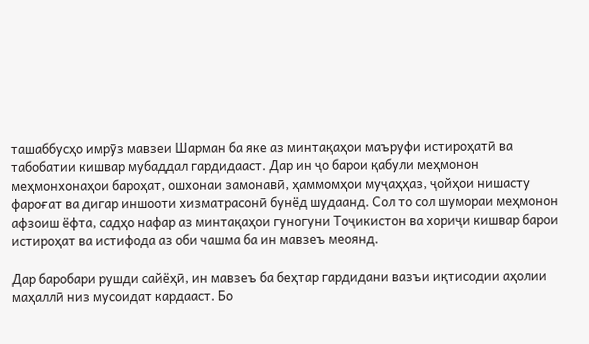ташаббусҳо имрӯз мавзеи Шарман ба яке аз минтақаҳои маъруфи истироҳатӣ ва табобатии кишвар мубаддал гардидааст. Дар ин ҷо барои қабули меҳмонон меҳмонхонаҳои бароҳат, ошхонаи замонавӣ, ҳаммомҳои муҷаҳҳаз, ҷойҳои нишасту фароғат ва дигар иншооти хизматрасонӣ бунёд шудаанд. Сол то сол шумораи меҳмонон афзоиш ёфта, садҳо нафар аз минтақаҳои гуногуни Тоҷикистон ва хориҷи кишвар барои истироҳат ва истифода аз оби чашма ба ин мавзеъ меоянд.

Дар баробари рушди сайёҳӣ, ин мавзеъ ба беҳтар гардидани вазъи иқтисодии аҳолии маҳаллӣ низ мусоидат кардааст. Бо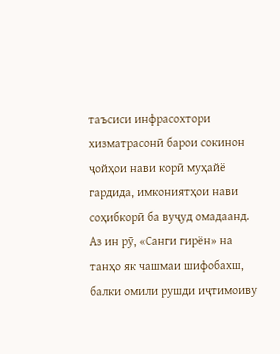таъсиси инфрасохтори хизматрасонӣ барои сокинон ҷойҳои нави корӣ муҳайё гардида, имкониятҳои нави соҳибкорӣ ба вуҷуд омадаанд. Аз ин рӯ, «Санги гирён» на танҳо як чашмаи шифобахш, балки омили рушди иҷтимоиву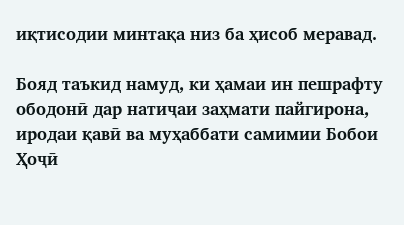иқтисодии минтақа низ ба ҳисоб меравад.

Бояд таъкид намуд, ки ҳамаи ин пешрафту ободонӣ дар натиҷаи заҳмати пайгирона, иродаи қавӣ ва муҳаббати самимии Бобои Ҳоҷӣ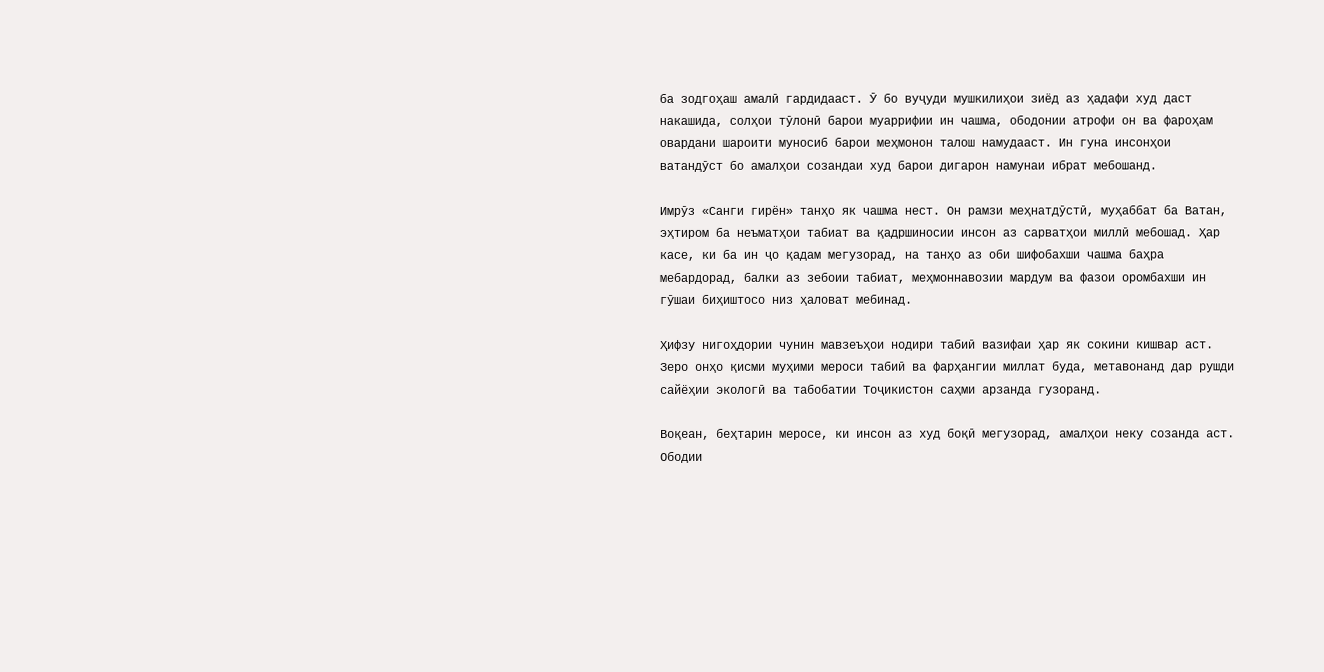ба зодгоҳаш амалӣ гардидааст. Ӯ бо вуҷуди мушкилиҳои зиёд аз ҳадафи худ даст накашида, солҳои тӯлонӣ барои муаррифии ин чашма, ободонии атрофи он ва фароҳам овардани шароити муносиб барои меҳмонон талош намудааст. Ин гуна инсонҳои ватандӯст бо амалҳои созандаи худ барои дигарон намунаи ибрат мебошанд.

Имрӯз «Санги гирён» танҳо як чашма нест. Он рамзи меҳнатдӯстӣ, муҳаббат ба Ватан, эҳтиром ба неъматҳои табиат ва қадршиносии инсон аз сарватҳои миллӣ мебошад. Ҳар касе, ки ба ин ҷо қадам мегузорад, на танҳо аз оби шифобахши чашма баҳра мебардорад, балки аз зебоии табиат, меҳмоннавозии мардум ва фазои оромбахши ин гӯшаи биҳиштосо низ ҳаловат мебинад.

Ҳифзу нигоҳдории чунин мавзеъҳои нодири табиӣ вазифаи ҳар як сокини кишвар аст. Зеро онҳо қисми муҳими мероси табиӣ ва фарҳангии миллат буда, метавонанд дар рушди сайёҳии экологӣ ва табобатии Тоҷикистон саҳми арзанда гузоранд.

Воқеан, беҳтарин меросе, ки инсон аз худ боқӣ мегузорад, амалҳои неку созанда аст. Ободии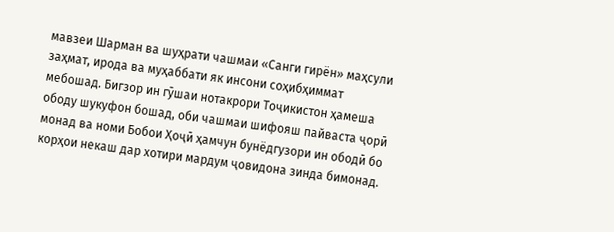мавзеи Шарман ва шуҳрати чашмаи «Санги гирён» маҳсули заҳмат, ирода ва муҳаббати як инсони соҳибҳиммат мебошад. Бигзор ин гӯшаи нотакрори Тоҷикистон ҳамеша ободу шукуфон бошад, оби чашмаи шифояш пайваста ҷорӣ монад ва номи Бобои Ҳоҷӣ ҳамчун бунёдгузори ин ободӣ бо корҳои некаш дар хотири мардум ҷовидона зинда бимонад.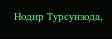Нодир Турсунзода,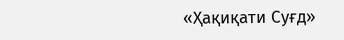«Ҳақиқати Суғд»